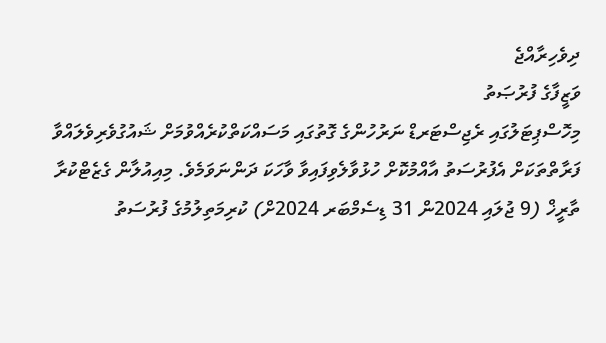ދިވެހިރާއްޖެ
ވަޒީފާގެ ފުރުޞަތު
މިހޮސްޕިޓަލުގައި ރެޖިސްޓަރޑް ނަރުހުންގެ ގޮތުގައި މަސައްކަތްކުރެއްވުމަށް ޝައުގުވެރިވެލައްވާ ފަރާތްތަކަށް އެފުރުސަތު އާއްމުކޮށް ހުޅުވާލެވިފައިވާ ވާހަކަ ދަންނަވަމެވެ. މިއިއުލާން ގެޒެޓްކުރާ ތާރީޚް (9 ޖުލައި 2024ން 31 ޑިސެމްބަރ 2024ށް) ކުރިމަތިލުމުގެ ފުރުސަތު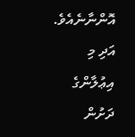އޮންނާނެއެވެ. އަދި މި އިޢުލާންގެ ދަށުން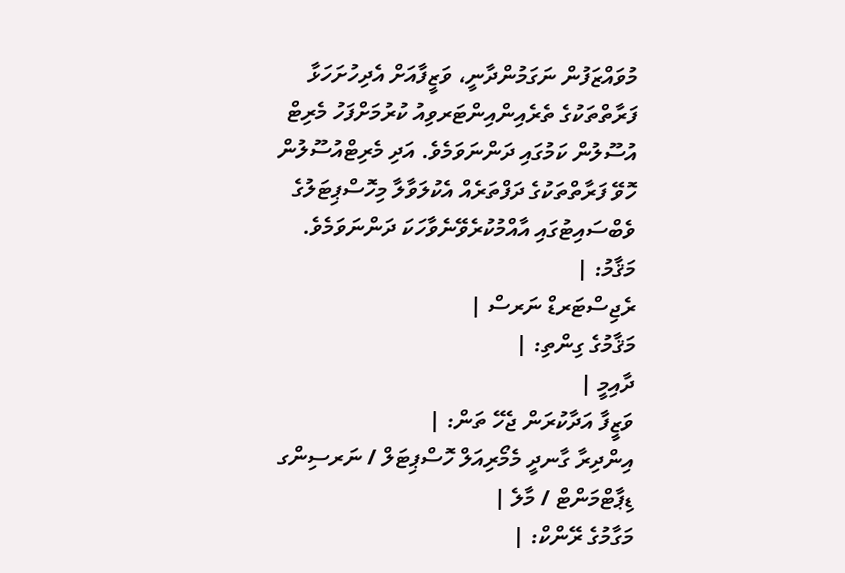މުވައްޒަފުން ނަގަމުންދާނީ، ވަޒީފާއަށް އެދިހުށަހަޅާ ފަރާތްތަކުގެ ތެރެއިންއިންޓަރވިއު ކުރުމަށްފަހު މެރިޓް އުސޫލުން ކަމުގައި ދަންނަވަމެވެ. އަދި މެރިޓްއުސޫލުން ހޮވޭ ފަރާތްތަކުގެ ދަފްތަރެއް އެކުލަވާލާ މިހޮސްޕިޓަލުގެ ވެބްސައިޓުގައި އާއްމުކުރެވޭނެވާހަކަ ދަންނަވަމެވެ.
މަޤާމު: |
ރެޖިސްޓަރޑް ނަރސް |
މަޤާމުގެ ގިންތި: |
ދާއިމީ |
ވަޒީފާ އަދާކުރަން ޖެހޭ ތަން: |
އިންދިރާ ގާނދީ މެމޯރިއަލް ހޮސްޕިޓަލް / ނަރސިންގ ޑިޕާޓްމަންޓް / މާލެ |
މަގާމުގެ ރޭންކް: |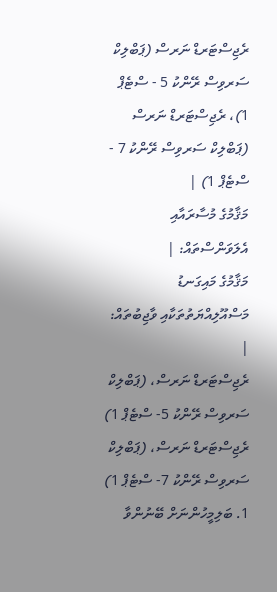ރެޖިސްޓަރޑް ނަރސް (ޕަބްލިކް ސަރވިސް ރޭންކު 5 - ސްޓެޕް 1)، ރެޖިސްޓަރޑް ނަރސް (ޕަބްލިކް ސަރވިސް ރޭންކު 7 - ސްޓެޕް 1) |
މަޤާމުގެ މުސާރައާއި އެލަވަންސްތައް: |
މަޤާމުގެ މައިގަނޑު މަސްއޫލިއްޔަތުތަކާއި ވާޖިބުތައް: |
ރެޖިސްޓަރޑް ނަރސް، (ޕަބްލިކް ސަރވިސް ރޭންކު 5- ސްޓެޕް 1)
ރެޖިސްޓަރޑް ނަރސް، (ޕަބްލިކް ސަރވިސް ރޭންކު 7- ސްޓެޕް 1) 1. ބަލިމީހުންނަށް ބޭނުންވާ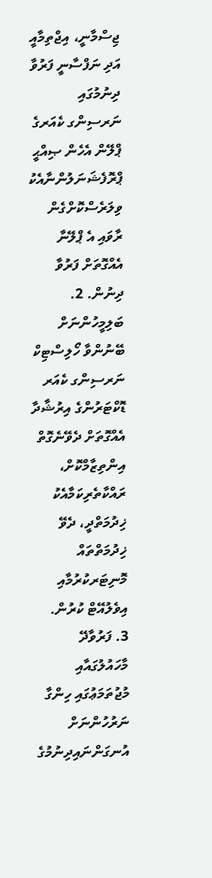ޖިސްމާނީ، އިޖްތިމާއީ އަދި ނަފްސާނީ ފަރުވާ ދިނުމުގައި ނަރސިންގ ކެއަރގެ ޕްލޭން އެހެން ޞިއްޙީ ޕްރޮފެޝަނަލުންނާއެކު ވިލަރެސްކޮށްގެން ރާވައި އެ ޕްލޭނާ އެއްގޮތަށް ފަރުވާ ދިނުން. 2. ބަލިމީހުންނަށް ބޭނުންވާ ހޯލިސްޓިކް ނަރސިންގ ކެއަރ ޑޮކްޓަރުންގެ އިރުޝާދާ އެއްގޮތަށް ދެވޭނެގޮތް އިންތިޒާމްކޮށް، ރައްކާތެރިކަމާއެކު ޚިދުމަތްދީ، ދެވޭ ޚިދުމަތްތައް މޮނިޓަރކުރުމާއި އިވެލުއޭޓް ކުރުން. 3. ފަރުވާދޭ މާހައުލުގައާއި މުޖުތަމަޢުގައި ހިންގާ ނަރުހުންނަށް އުނގަންނައިދިނުމުގެ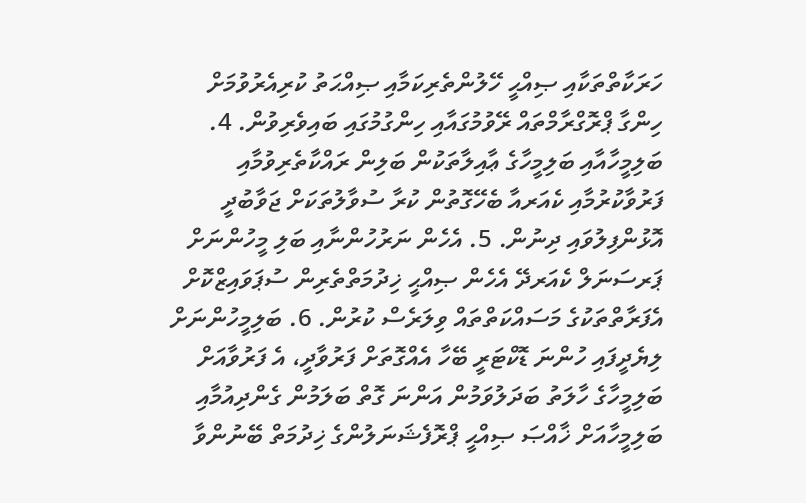ހަރަކާތްތަކާއި ޞިއްޙީ ހޭލުންތެރިކަމާއި ޞިއްޙަތު ކުރިއެރުވުމަށް ހިންގާ ޕްރޮގްރާމްތައް ރޭވުމުގައާއި ހިންގުމުގައި ބައިވެރިވުން. 4. ބަލިމީހާއާއި ބަލިމީހާގެ ޢާއިލާތަކުން ބަލިން ރައްކާތެރިވުމާއި ފަރުވާކުރުމާއި ކެއަރއާ ބެހޭގޮތުން ކުރާ ސުވާލުތަކަށް ޖަވާބުދީ އޮޅުންފިލުވައި ދިނުން. 5. އެހެން ނަރުހުންނާއި ބަލި މީހުންނަށް ޕަރސަނަލް ކެއަރދޭ އެހެން ޞިއްޙީ ޚިދުމަތްތެރިން ސުޕަވައިޒްކޮށް އެފަރާތްތަކުގެ މަސައްކަތްތައް ވިލަރެސް ކުރުން. 6. ބަލިމީހުންނަށް ލިޔެދީފައި ހުންނަ ޑޮކްޓަރީ ބޭހާ އެއްގޮތަށް ފަރުވާދީ، އެ ފަރުވާއަށް ބަލިމީހާގެ ހާލަތު ބަދަލުވަމުން އަންނަ ގޮތް ބަލަމުން ގެންދިއުމާއި ބަލިމީހާއަށް ޚާއްޞަ ޞިއްޙީ ޕްރޮފެޝަނަލުންގެ ޚިދުމަތް ބޭނުންވާ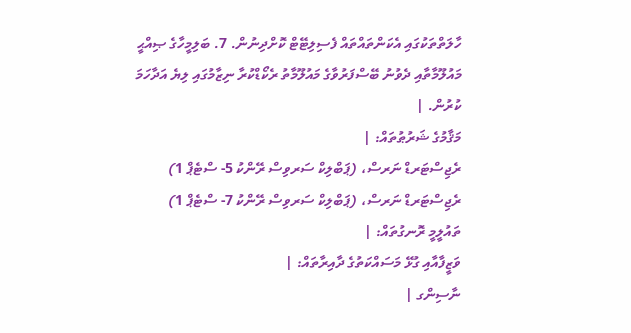ހާލަތްތަކުގައި އެކަންތައްތައް ފެސިލިޓޭޓް ކޮށްދިނުން. 7. ބަލިމީހާގެ ޞިއްޙީ މައުލޫމާތާއި ދެވުނު ބޭސްފަރުވާގެ މައުލޫމާތު ރެކޯޑްކުރާ ނިޒާމުގައި ލިޔެ އަދާހަމަ ކުރުން. |
މަޤާމުގެ ޝަރުޠުތައް: |
ރެޖިސްޓަރޑް ނަރސް، (ޕަބްލިކް ސަރވިސް ރޭންކު 5- ސްޓެޕް 1)
ރެޖިސްޓަރޑް ނަރސް، (ޕަބްލިކް ސަރވިސް ރޭންކު 7- ސްޓެޕް 1)
ތައުލީމީ ރޮނގުތައް: |
ވަޒީފާއާއި ގުޅޭ މަސައްކަތުގެ ދާއިރާތައް: |
ނާސިންގ |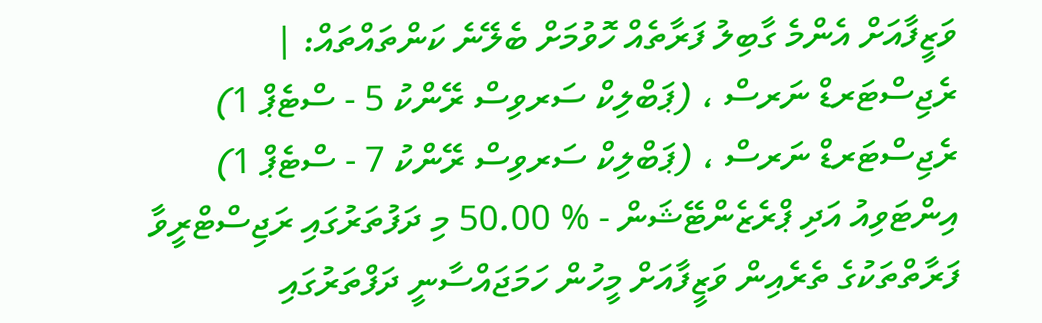ވަޒީފާއަށް އެންމެ ގާބިލު ފަރާތެއް ހޮވުމަށް ބެލޭނެ ކަންތައްތައް: |
ރެޖިސްޓަރޑް ނަރސް ، (ޕަބްލިކް ސަރވިސް ރޭންކު 5 - ސްޓެޕް 1)
ރެޖިސްޓަރޑް ނަރސް ، (ޕަބްލިކް ސަރވިސް ރޭންކު 7 - ސްޓެޕް 1)
އިންޓަވިއު އަދި ޕްރެޒެންޓޭޝަން - % 50.00 މި ދަފުތަރުގައި ރަޖިސްޓްރީވާ ފަރާތްތަކުގެ ތެރެއިން ވަޒީފާއަށް މީހުން ހަމަޖައްސާނީ ދަފްތަރުގައި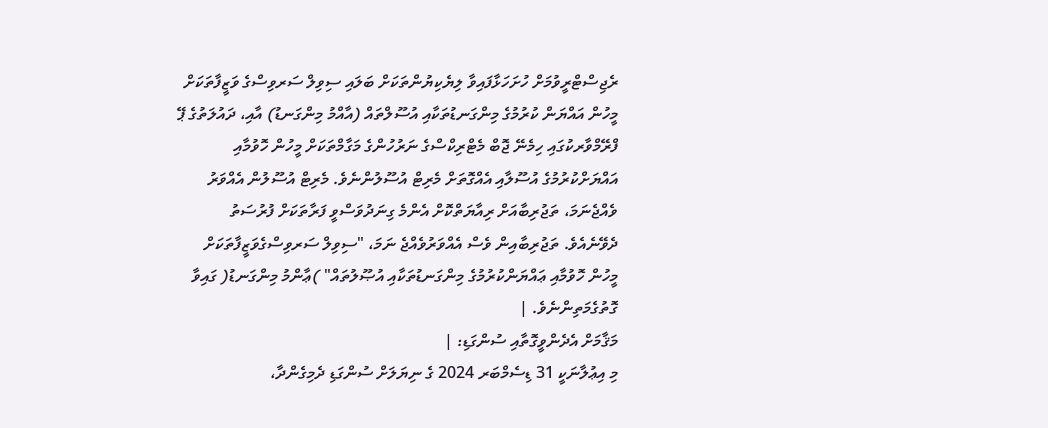ރެޖިސްޓްރީވުމަށް ހުށަހަޅާފައިވާ ލިޔެކިޔުންތަކަށް ބަލައި ސިވިލް ސަރވިސްގެ ވަޒީފާތަކަށް މީހުން އައްޔަން ކުރުމުގެ މިންގަނޑުތަކާއި އުސޫލްތައް (އާއްމު މިންގަނޑު) އާއި، ދައުލަތުގެ ޕޭ ފްރޭމްވާރކުގައި ހިމެނޭ ޖޮބް މެޓްރިކްސްގެ ނަރުހުންގެ މަގާމްތަކަށް މީހުން ހޮވުމާއި އައްޔަށްކުރުމުގެ އުސޫލާއި އެއްގޮތަށް މެރިޓް އުސޫލުންނެވެ. މެރިޓް އުސޫލުން އެއްވަރު ވެއްޖެނަމަ، ތަޖުރިބާއަށް ރިއާޔަތްކޮށް އެންމެ ގިނަދުވަސްވީ ފަރާތަކަށް ފުރުސަތު ދެވޭނެއެވެ. ތަޖުރިބާއިން ވެސް އެއްވަރުވެއްޖެ ނަމަ، "ސިވިލް ސަރވިސްގެވަޒީފާތަކަށް މީހުން ހޮވުމާއި ޢައްޔަންކުރުމުގެ މިންގަނޑުތަކާއި އުޞޫލުތައް" )ޢާންމު މިންގަނޑު( ގައިވާ ގޮތުގެމަތިންނެވެ. |
މަޤާމަށް އެދެންވީގޮތާއި ސުންގަޑި: |
މި އިޢުލާނަކީ 31 ޑިސެމްބަރ 2024 ގެ ނިޔަލަށް ސުންގަޑި ދެމިގެންދާ،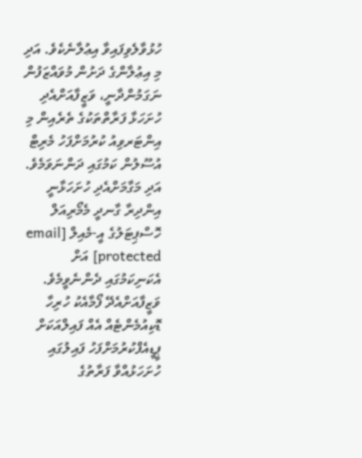ހުޅުވާލެވިފައިވާ އިޢުލާނެކެވެ. އަދި މި އިޢުލާންގެ ދަށުން މުވައްޒަފުން ނަގަމުންދާނީ، ވަޒީފާއަށްއެދި ހުށަހަޅާ ފަރާތްތަކުގެ ތެރެއިން މި އިންޓަރވިއު ކުރުމަށްފަހު މެރިޓް އުސޫލުން ކަމުގައި ދަންނަވަމެވެ. އަދި މަގާމަށްއެދި ހުށަހަޅާނީ އިންދިރާ ގާނދީ މެމޯރިއަލް ހޮސްޕިޓަލުގެ އީ-މެއިލް [email protected] އަށް އެކަނިކަމުގައި ދެންނެވީމެވެ. ވަޒީފާއަށްއެދޭ ފޯމާއެކު ހުރިހާ ޑޮކިއުމެންޓެއް އެއް ފައިލްއަކަށް ޕީޑީއެފްކުރުމަށްފަހު ފައިލުގައި ހުށަހަޅުއްވާ ފަރާތުގެ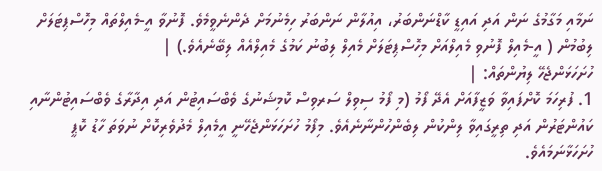ނަމާއި މަގާމުގެ ނަން އަދި އައިޑީ ކާޑްނަންބަރު، އިއުލާން ނަންބަރު ހިމެނުމަށް ދެންނެވީމެވެ. ފޮނުވާ އީ-މެއިލްތައް މިހޮސްޕިޓަލަށް ލިބުމުން ( އީ-މެއިލް ފޮނުވި މެއިލްއަށް މިހޮސްޕިޓަލަށް މެއިލް ލިބުނު ކަމުގެ މެއިލްއެއް ލިބޭނެއެވެ.) |
ހުށަހަޅަންޖެހޭ ލިޔުންތައް: |
1. ފުރިހަމަ ކޮށްފައިވާ ވަޒީފާއަށް އެދޭ ފޯމު (މި ފޯމު ސިވިލް ސަރވިސް ކޮމިޝަނުގެ ވެބްސައިޓުން އަދި އިދާރާގެ ވެބްސައިޓުންނާއި ކައުންޓަރުން އަދި ތިރީގައިވާ ލިންކުން ލިބެންހުންނާނެއެވެ. މިފޯމު ހުށަހަޅަންޖެހޭނީ އީމެއިލް މެދުވެރިކޮށް ނުވަތަ ހާޑު ކޮޕީ ހުށަހަޅާނަމައެވެ.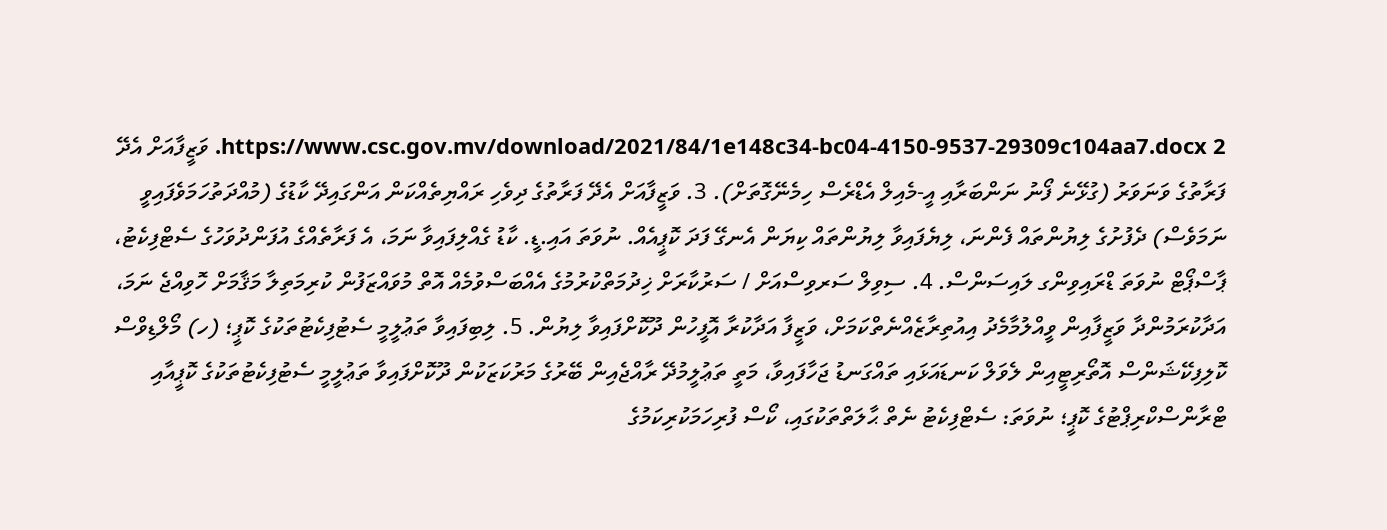https://www.csc.gov.mv/download/2021/84/1e148c34-bc04-4150-9537-29309c104aa7.docx 2. ވަޒީފާއަށް އެދޭ ފަރާތުގެ ވަނަވަރު (ގުޅޭނެ ފޯނު ނަންބަރާއި އީ-މެއިލް އެޑްރެސް ހިމެނޭގޮތަށް). 3. ވަޒީފާއަށް އެދޭ ފަރާތުގެ ދިވެހި ރައްޔިތެއްކަން އަންގައިދޭ ކާޑުގެ (މުއްދަތުހަމަވެފައިވީ ނަމަވެސް) ދެފުށުގެ ލިޔުންތައް ފެންނަ، ލިޔެފައިވާ ލިޔުންތައް ކިޔަން އެނގޭ ފަދަ ކޮޕީއެއް. ނުވަތަ އައި.ޑީ. ކާޑު ގެއްލިފައިވާ ނަމަ، އެ ފަރާތެއްގެ އުފަންދުވަހުގެ ސެޓްފިކެޓު، ޕާސްޕޯޓް ނުވަތަ ޑްރައިވިންގ ލައިސަންސް. 4. ސިވިލް ސަރވިސްއަށް / ސަރުކާރަށް ޚިދުމަތްކުރުމުގެ އެއްބަސްވުމެއް އޮތް މުވައްޒަފުން ކުރިމަތިލާ މަޤާމަށް ހޮވިއްޖެ ނަމަ، އަދާކުރަމުންދާ ވަޒީފާއިން ވީއްލުމާމެދު އިއުތިރާޒެއްނެތްކަމަށް، ވަޒީފާ އަދާކުރާ އޮފީހުން ދޫކޮށްފައިވާ ލިޔުން. 5. ލިބިފައިވާ ތަޢުލީމީ ސެޓުފިކެޓުތަކުގެ ކޮޕީ؛ (ހ) މޯލްޑިވްސް ކޮލިފިކޭޝަންސް އޮތޯރިޓީއިން ލެވަލް ކަނޑައަޅައި ތައްގަނޑު ޖަހާފައިވާ، މަތީ ތަޢުލީމުދޭ ރާއްޖެއިން ބޭރުގެ މަރުކަޒަކުން ދޫކޮށްފައިވާ ތަޢުލީމީ ސެޓުފިކެޓުތަކުގެ ކޮޕީއާއި ޓްރާންސްކްރިޕްޓުގެ ކޮޕީ؛ ނުވަތަ: ސެޓްފިކެޓު ނެތް ޙާލަތްތަކުގައި، ކޯސް ފުރިހަމަކުރިކަމުގެ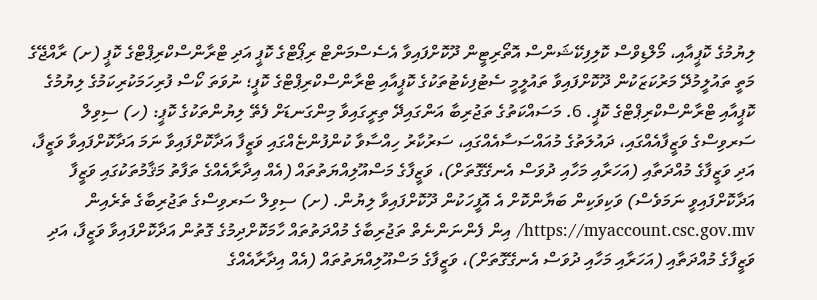ލިޔުމުގެ ކޮޕީއާއި، މޯލްޑިވްސް ކޮލިފިކޭޝަންސް އޮތޯރިޓީން ދޫކޮށްފައިވާ އެސެސްމަންޓް ރިޕޯޓްގެ ކޮޕީ އަދި ޓްރާންސްކްރިޕްޓްގެ ކޮޕީ (ށ) ރާއްޖޭގެ މަތީ ތައުލީމުދޭ މަރުކަޒަކުން ދޫކޮށްފައިވާ ތައުލީމީ ސެޓުފިކެޓުތަކުގެ ކޮޕީއާއި ޓްރާންސްކްރިޕްޓްގެ ކޮޕީ؛ ނުވަތަ ކޯސް ފުރިހަމަކުރިކަމުގެ ލިޔުމުގެ ކޮޕީއާއި ޓްރާންސްކްރިޕްޓްގެ ކޮޕީ. 6. މަސައްކަތުގެ ތަޖުރިބާ އަންގައިދޭ ތިރީގައިވާ މިންގަނޑަށް ފެތޭ ލިޔުންތަކުގެ ކޮޕީ: (ހ) ސިވިލް ސަރވިސްގެ ވަޒީފާއެއްގައި، ދައުލަތުގެ މުއައްސަސާއެއްގައި، ސަރުކާރު ހިއްސާވާ ކުންފުންޏެއްގައި ވަޒީފާ އަދާކޮށްފައިވާ ނަމަ އަދާކޮށްފައިވާ ވަޒީފާ، އަދި ވަޒީފާގެ މުއްދަތާއި (އަހަރާއި މަހާއި ދުވަސް އެނގޭގޮތަށް)، ވަޒީފާގެ މަސްއޫލިއްޔަތުތައް (އެއް އިދާރާއެއްގެ ތަފާތު މަޤާމުތަކުގައި ވަޒީފާ އަދާކޮށްފައިވީ ނަމަވެސް) ވަކިވަކިން ބަޔާންކޮށް އެ އޮފީހަކުން ދޫކޮށްފައިވާ ލިޔުން. (ށ) ސިވިލް ސަރވިސްގެ ތަޖުރިބާގެ ތެރެއިން https://myaccount.csc.gov.mv/ އިން ފެންނަންނެތް ތަޖުރިބާގެ މުއްދަތުތައް ހާމަކޮށްދިމުގެ ގޮތުން އަދާކޮށްފައިވާ ވަޒީފާ، އަދި ވަޒީފާގެ މުއްދަތާއި (އަހަރާއި މަހާއި ދުވަސް އެނގޭގޮތަށް)، ވަޒީފާގެ މަސްއޫލިއްޔަތުތައް (އެއް އިދާރާއެއްގެ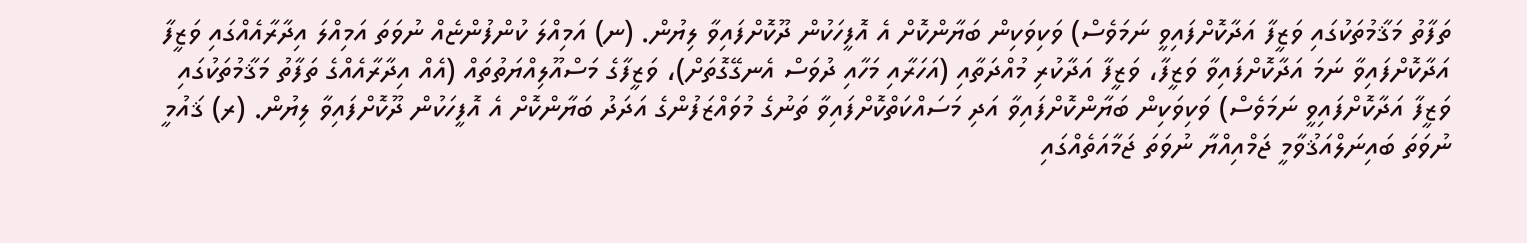ތަފާތު މަޤާމުތަކުގައި ވަޒީފާ އަދާކޮށްފައިވީ ނަމަވެސް) ވަކިވަކިން ބަޔާންކޮށް އެ އޮފީހަކުން ދޫކޮށްފައިވާ ލިޔުން. (ނ) އަމިއްލަ ކުންފުންޏެއް ނުވަތަ އަމިއްލަ އިދާރާއެއްގައި ވަޒީފާ އަދާކޮށްފައިވާ ނަމަ އަދާކޮށްފައިވާ ވަޒީފާ، ވަޒީފާ އަދާކުރި މުއްދަތާއި (އަހަރާއި މަހާއި ދުވަސް އެނގޭގޮތަށް)، ވަޒީފާގެ މަސްއޫލިއްޔަތުތައް (އެއް އިދާރާއެއްގެ ތަފާތު މަޤާމުތަކުގައި ވަޒީފާ އަދާކޮށްފައިވީ ނަމަވެސް) ވަކިވަކިން ބަޔާންކޮށްފައިވާ އަދި މަސައްކަތްކޮށްފައިވާ ތަނުގެ މުވައްޒަފުންގެ އަދަދު ބަޔާންކޮށް އެ އޮފީހަކުން ދޫކޮށްފައިވާ ލިޔުން. (ރ) ޤައުމީ ނުވަތަ ބައިނަލްއަޤުވާމީ ޖަމްއިއްޔާ ނުވަތަ ޖަމާއަތެއްގައި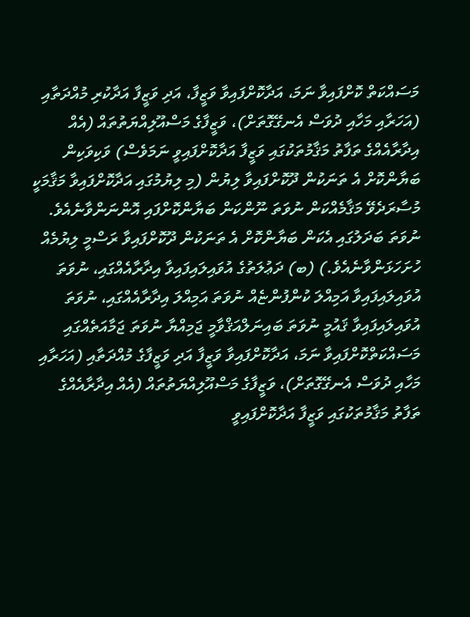މަސައްކަތް ކޮށްފައިވާ ނަމަ، އަދާކޮށްފައިވާ ވަޒީފާ، އަދި ވަޒީފާ އަދާކުރި މުއްދަތާއި (އަހަރާއި މަހާއި ދުވަސް އެނގޭގޮތަށް)، ވަޒީފާގެ މަސްއޫލިއްޔަތުތައް (އެއް އިދާރާއެއްގެ ތަފާތު މަޤާމުތަކުގައި ވަޒީފާ އަދާކޮށްފައިވީ ނަމަވެސް) ވަކިވަކިން ބަޔާންކޮށް އެ ތަނަކުން ދޫކޮށްފައިވާ ލިޔުން (މި ލިޔުމުގައި އަދާކޮށްފައިވާ މަޤާމަކީ މުސާރަދެވޭ މަޤާމެއްކަން ނުވަތަ ނޫންކަން ބަޔާންކޮށްފައި އޮންނަންވާނެއެވެ. ނުވަތަ ބަދަލުގައި އެކަން ބަޔާންކޮށް އެ ތަނަކުން ދޫކޮށްފައިވާ ރަސްމީ ލިޔުމެއް ހުށަހަޅަންވާނެއެވެ.) (ބ) ދަޢުލަތުގެ އުވައިލައިފައިވާ އިދާރާއެއްގައި، ނުވަތަ އުވައިލައިފައިވާ އަމިއްލަ ކުންފުންޏެއް ނުވަތަ އަމިއްލަ އިދާރާއެއްގައި، ނުވަތަ އުވައިލައިފައިވާ ޤައުމީ ނުވަތަ ބައިނަލްއަޤްވާމީ ޖަމިއްޔާ ނުވަތަ ޖަމާއަތެއްގައި މަސައްކަތްކޮށްފައިވާ ނަމަ، އަދާކޮށްފައިވާ ވަޒީފާ އަދި ވަޒީފާގެ މުއްދަތާއި (އަހަރާއި މަހާއި ދުވަސް އެނގޭގޮތަށް)، ވަޒީފާގެ މަސްއޫލިއްޔަތުތައް (އެއް އިދާރާއެއްގެ ތަފާތު މަޤާމުތަކުގައި ވަޒީފާ އަދާކޮށްފައިވީ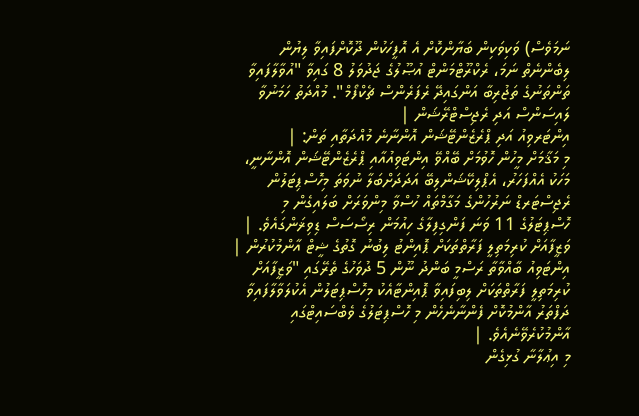ނަމަވެސް) ވަކިވަކިން ބަޔާންކޮށް އެ އޮފީހަކުން ދޫކޮށްފައިވާ ލިޔުން ލިބެންނެތް ނަމަ، ރެކްރޫޓްމަންޓް އުޞޫލުގެ ޖަދުވަލު 8 ގައިވާ "އުވާލާފައިވާ ތަންތަނުގެ ތަޖުރިބާ އަންގައިދޭ ރެފަރެންސް ޗެކްފޯމް". މުއްދަތު ހަމަނުވާ ލައިސަންސް އަދި ރެޖިސްޓްރޭޝަން |
އިންޓަރވިއު އަދި ޕްރެޒެންޓޭޝަން އޮންނާނެ މުއްދަތާއި ތަން: |
މި މަޤާމަށް މީހުން ހޮވުމަށް ބޭއްވޭ އިންޓަވިއުއާއި ޕްރެޒެންޓޭޝަން އޮންނާނީ، މަހަކު އެއްފަހަރު، އެޕްލިކޭޝަންލިބޭ އަދަދަށްބަލާ ނުވަތަ މިހޮސްޕިޓަލުން ރެޖިސްޓަރޑް ނަރުހުންގެ މަގާމްތައް ހުސްވާ މިންވަރަށް ބަލައިގެން މި ހޮސްޕިޓަލުގެ 11 ވަނަ ފަންގިފިލާގެ ހިއުމަން ރިސޯސަސް ޑިވިޜަންގައެވެ. |
ވަޒީފާއަށް ކުރިމަތިލީ ފަރާތްތަކަށް ޕޮއިންޓު ލިބުނު ގޮތުގެ ޝީޓް އާންމުކުރުން |
އިންޓަވިއު ބާއްވާތާ ރަސްމީ ބަންދު ނޫން 5 ދުވަހުގެ ތެރޭގައި "ވަޒީފާއަށް ކުރިމަތިލީ ފަރާތްތަކަށް ލިބިފައިވާ ޕޮއިންޓާއެކު މިހޮސްޕިޓަލުން އެކުލަވާލާފައިވާ ދަފްތަރު އާންމުކޮށް ފެންނާނެހެން މި ހޮސްޕިޓަލުގެ ވެބްސައިޓްގައި އާންމުކުރެވޭނެއެވެ. |
މި އިޢުލާނާ ގުޅިގެން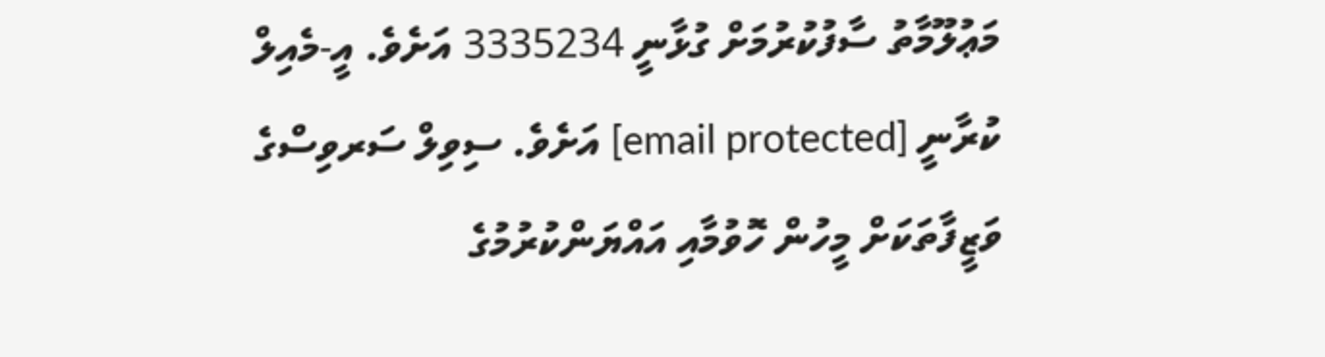މަޢުލޫމާތު ސާފުކުރުމަށް ގުޅާނީ 3335234 އަށެވެ. އީ-މެއިލް ކުރާނީ [email protected] އަށެވެ. ސިވިލް ސަރވިސްގެ ވަޒީފާތަކަށް މީހުން ހޮވުމާއި އައްޔަންކުރުމުގެ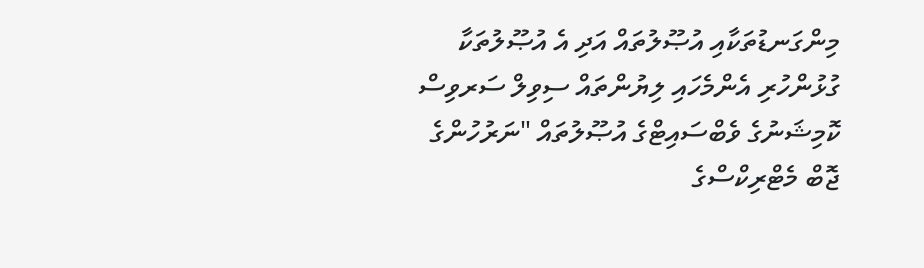މިންގަނޑުތަކާއި އުޞޫލުތައް އަދި އެ އުޞޫލުތަކާ ގުޅުންހުރި އެންމެހައި ލިޔުންތައް ސިވިލް ސަރވިސް ކޮމިޝަނުގެ ވެބްސައިޓްގެ އުޞޫލުތައް "ނަރުހުންގެ ޖޮބް މެޓްރިކްސްގެ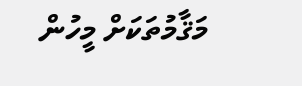މަޤާމުތަކަށް މީހުން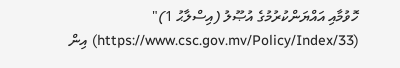ހޮވުމާއި އައްޔަންކުރުމުގެ އުޞޫލު (އިސްލާޙު 1)" (https://www.csc.gov.mv/Policy/Index/33) އިން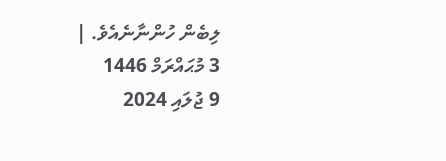ލިބެން ހުންނާނެއެވެ. |
3 މުޙައްރަމް 1446
9 ޖުލައި 2024